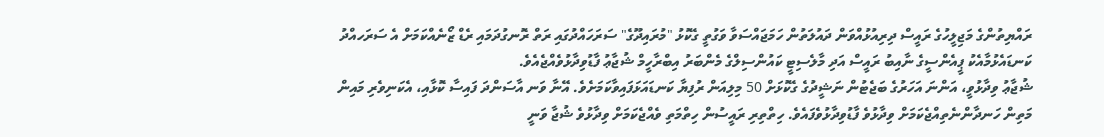ރައްޔިތުންގެ މަޖިލީހުގެ ރައީސް ދިރިއުޅުއްވަން ދައުލަތުން ހަމަޖައްސަވާ ވަގުތީ ގެކޮޅު "މުރައިދޫގެ" ސަރަހައްދުގައި ރަތް ރޮނގުދަމައި ރެޑް ޒޯނެއްކަމަށް އެ ސަރަހއްދު ކަނޑައެޅުމާއެކު ޕީއެންސީގެ ނާއިބު ރައީސް އަދި މާލެސިޓީ ކައުންސިލްގެ މެންބަރު އިބްރާހީމް ޝުޖާޢު ފާޑުވިދާޅުވެއްޖެއެވެ.
ޝުޖާޢު ވިދާޅުވީ، އަންނަ އަހަރުގެ ބަޖެޓުން ނަޝީދުގެ ގެކޮޅަށް 50 މިލިއަން ރުފިޔާ ކަނޑައަޅަފައިވާކަމަށެވެ. އޭނާ ވަނ އާސަންދަ ފައިސާ ކޮޅާއި، އެކަނިވެރި މައިން މަތިން ހަނދާންނެތިއްޖެކަމަށް ވިދާޅުވެ ފާޑުވިދާޅުވެފައެވެ. ހިތްތިރި ރައީސުން ހިތްމަތި ވެއްޖެކަމަށް ވިދާޅުވެ ޝުޖާ ވަނީ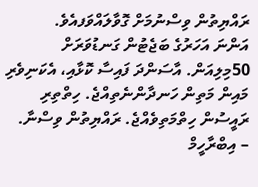ރައްޔިތުން ވިސްނުމަށް ގޮވާލައްވަފއެވެ.
އަންނަ އަހަރުގެ ބަޖެޓުން ގަނޑުވަރަށް 50މިލިއަން. އާސަންދަ ފައިސާ ކޮޅާއި، އެކަނިވެރި މައިން މަތިން ހަނދާންނެތިއްޖެ. ހިތްތިރި ރައީސުން ހިތްމަތިވެއްޖެ. ރައްޔިތުން ވިސްނާ.
– އިބްރާހީމް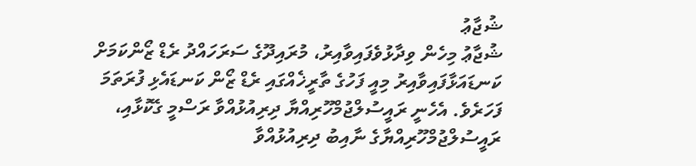ޝުޖާޢު
ޝުޖާޢު މިހެން ވިދާޅުވެފައިވާއިރު، މުރައިދޫގެ ސަރަހައްދު ރެޑް ޒޯންކަމަށް ކަނޑައަޅާފައިވާއިރު މިއީ ފަހުގެ ތާރީޚެއްގައި ރެޑް ޒޯން ކަނޑައެޅި ފުރަތަމަ ފަހަރެވެ. އެހެނީ ރައީސުލްޖުމްހޫރިއްޔާ ދިރިއުޅުއްވާ ރަސްމީ ގެކޮޅާއި، ރައީސުލްޖުމްހޫރިއްޔާގެ ނާއިބު ދިރިއުޅުއްވާ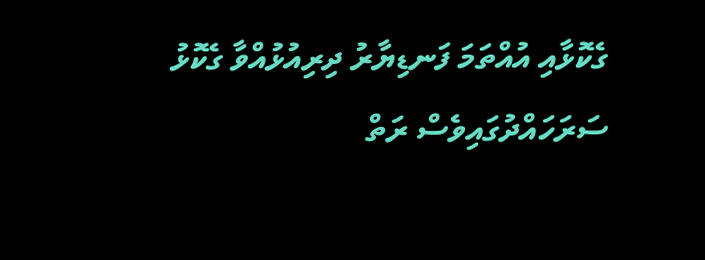ގެކޮޅާއި އުއްތަމަ ފަނޑިޔާރު ދިރިއުޅުއްވާ ގެކޮޅު ސަރަހައްދުގައިވެސް ރަތް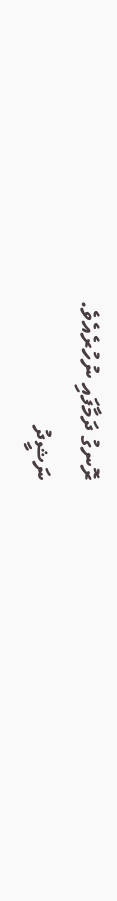ރޮނގު ދަމާފައި ނުހުރެއެވެ.
ނަޝީދު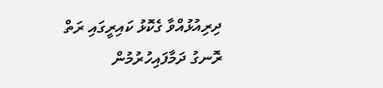ދިރިއުޅުއްވާ ގެކޮޅު ކައިރީގައި ރަތް ރޮނގު ދަމާފައިހުރުމުން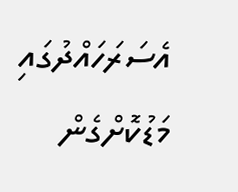އެސަރަހައްދުގައި މަޑުކޮށްގެން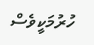ހުރުމަކީވެސް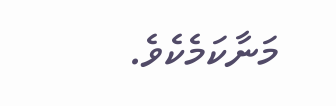މަނާކަމެކެވެ.